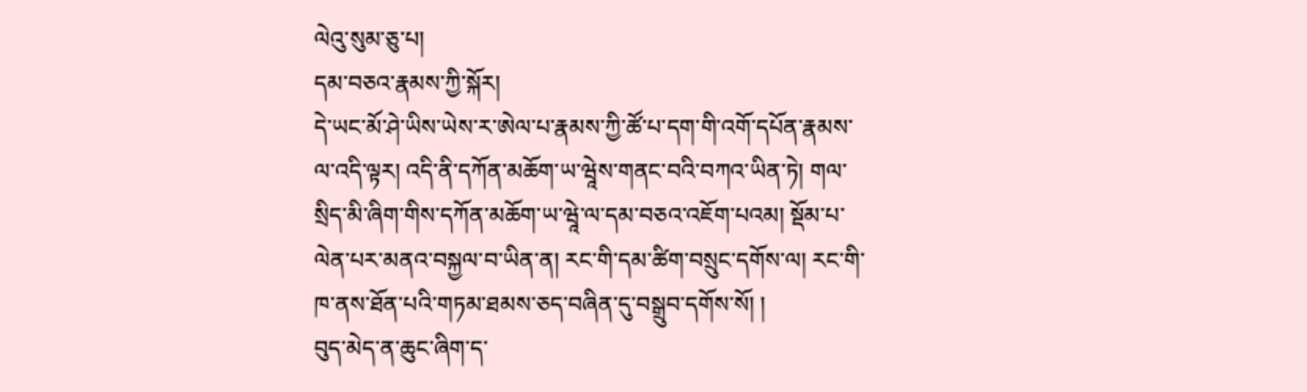ལེའུ་སུམ་ཅུ་པ།
དམ་བཅའ་རྣམས་ཀྱི་སྐོར།
དེ་ཡང་མོ་ཤེ་ཡིས་ཡེས་ར་ཨེལ་པ་རྣམས་ཀྱི་ཚོ་པ་དག་གི་འགོ་དཔོན་རྣམས་ལ་འདི་ལྟར། འདི་ནི་དཀོན་མཆོག་ཡ་ཝཱེས་གནང་བའི་བཀའ་ཡིན་ཏེ། གལ་སྲིད་མི་ཞིག་གིས་དཀོན་མཆོག་ཡ་ཝཱེ་ལ་དམ་བཅའ་འཇོག་པའམ། སྡོམ་པ་ལེན་པར་མནའ་བསྐྱལ་བ་ཡིན་ན། རང་གི་དམ་ཚིག་བསྲུང་དགོས་ལ། རང་གི་ཁ་ནས་ཐོན་པའི་གཏམ་ཐམས་ཅད་བཞིན་དུ་བསྒྲུབ་དགོས་སོ། །
བུད་མེད་ན་ཆུང་ཞིག་ད་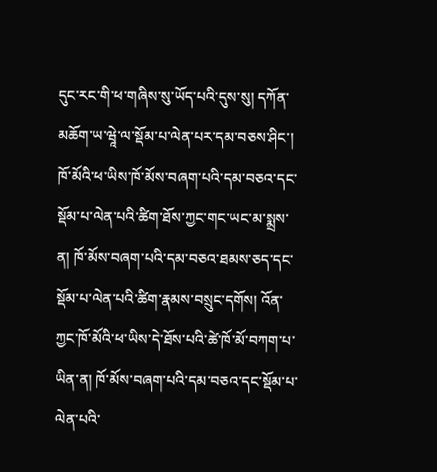དུང་རང་གི་ཕ་གཞིས་སུ་ཡོད་པའི་དུས་སུ། དཀོན་མཆོག་ཡ་ཝཱེ་ལ་སྡོམ་པ་ལེན་པར་དམ་བཅས་ཤིང་། ཁོ་མོའི་ཕ་ཡིས་ཁོ་མོས་བཞག་པའི་དམ་བཅའ་དང་སྡོམ་པ་ལེན་པའི་ཚིག་ཐོས་ཀྱང་གང་ཡང་མ་སྨྲས་ན། ཁོ་མོས་བཞག་པའི་དམ་བཅའ་ཐམས་ཅད་དང་སྡོམ་པ་ལེན་པའི་ཚིག་རྣམས་བསྲུང་དགོས། འོན་ཀྱང་ཁོ་མོའི་ཕ་ཡིས་དེ་ཐོས་པའི་ཚེ་ཁོ་མོ་བཀག་པ་ཡིན་ན། ཁོ་མོས་བཞག་པའི་དམ་བཅའ་དང་སྡོམ་པ་ལེན་པའི་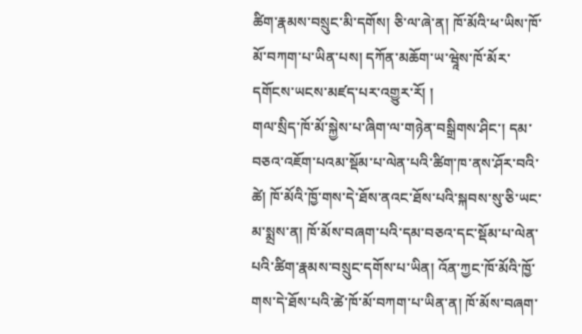ཚིག་རྣམས་བསྲུང་མི་དགོས། ཅི་ལ་ཞེ་ན། ཁོ་མོའི་ཕ་ཡིས་ཁོ་མོ་བཀག་པ་ཡིན་པས། དཀོན་མཆོག་ཡ་ཝཱེས་ཁོ་མོར་དགོངས་ཡངས་མཛད་པར་འགྱུར་རོ། །
གལ་སྲིད་ཁོ་མོ་སྐྱེས་པ་ཞིག་ལ་གཉེན་བསྒྲིགས་ཤིང་། དམ་བཅའ་འཇོག་པའམ་སྡོམ་པ་ལེན་པའི་ཚིག་ཁ་ནས་ཤོར་བའི་ཚེ། ཁོ་མོའི་ཁྱོ་གས་དེ་ཐོས་ནའང་ཐོས་པའི་སྐབས་སུ་ཅི་ཡང་མ་སྨྲས་ན། ཁོ་མོས་བཞག་པའི་དམ་བཅའ་དང་སྡོམ་པ་ལེན་པའི་ཚིག་རྣམས་བསྲུང་དགོས་པ་ཡིན། འོན་ཀྱང་ཁོ་མོའི་ཁྱོ་གས་དེ་ཐོས་པའི་ཚེ་ཁོ་མོ་བཀག་པ་ཡིན་ན། ཁོ་མོས་བཞག་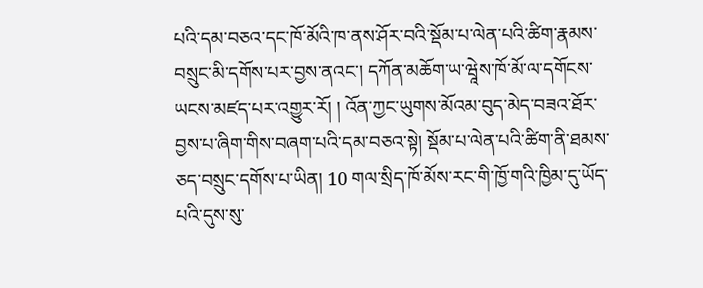པའི་དམ་བཅའ་དང་ཁོ་མོའི་ཁ་ནས་ཤོར་བའི་སྡོམ་པ་ལེན་པའི་ཚིག་རྣམས་བསྲུང་མི་དགོས་པར་བྱས་ནའང་། དཀོན་མཆོག་ཡ་ཝཱེས་ཁོ་མོ་ལ་དགོངས་ཡངས་མཛད་པར་འགྱུར་རོ། ། འོན་ཀྱང་ཡུགས་མོའམ་བུད་མེད་བཟའ་ཐོར་བྱས་པ་ཞིག་གིས་བཞག་པའི་དམ་བཅའ་སྟེ། སྡོམ་པ་ལེན་པའི་ཚིག་ནི་ཐམས་ཅད་བསྲུང་དགོས་པ་ཡིན། 10 གལ་སྲིད་ཁོ་མོས་རང་གི་ཁྱོ་གའི་ཁྱིམ་དུ་ཡོད་པའི་དུས་སུ་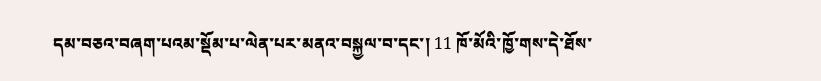དམ་བཅའ་བཞག་པའམ་སྡོམ་པ་ལེན་པར་མནའ་བསྐྱལ་བ་དང་། 11 ཁོ་མོའི་ཁྱོ་གས་དེ་ཐོས་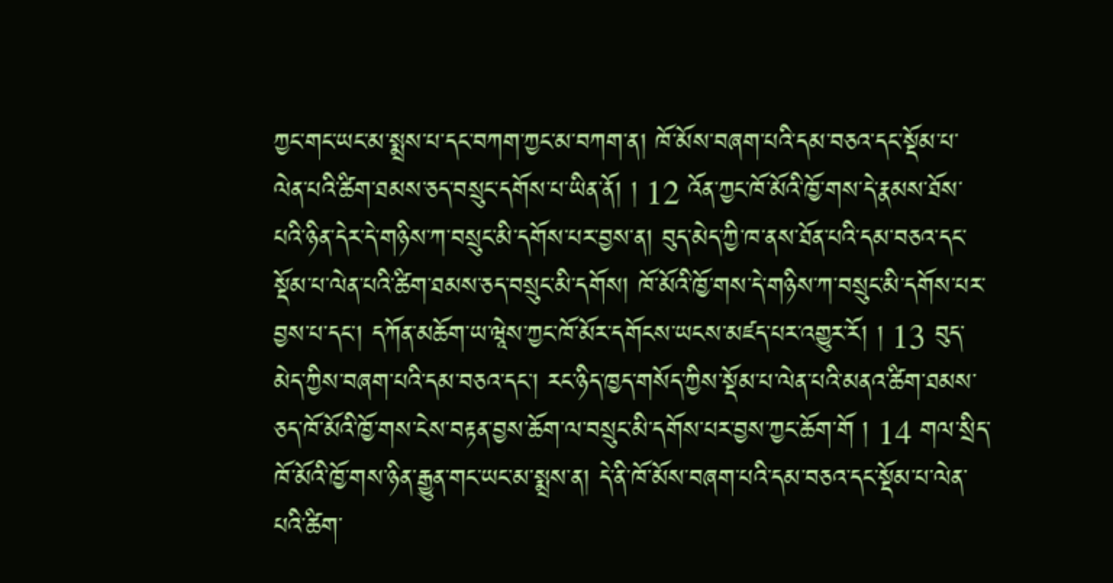ཀྱང་གང་ཡང་མ་སྨྲས་པ་དང་བཀག་ཀྱང་མ་བཀག་ན། ཁོ་མོས་བཞག་པའི་དམ་བཅའ་དང་སྡོམ་པ་ལེན་པའི་ཚིག་ཐམས་ཅད་བསྲུང་དགོས་པ་ཡིན་ནོ། ། 12 འོན་ཀྱང་ཁོ་མོའི་ཁྱོ་གས་དེ་རྣམས་ཐོས་པའི་ཉིན་དེར་དེ་གཉིས་ཀ་བསྲུང་མི་དགོས་པར་བྱས་ན། བུད་མེད་ཀྱི་ཁ་ནས་ཐོན་པའི་དམ་བཅའ་དང་སྡོམ་པ་ལེན་པའི་ཚིག་ཐམས་ཅད་བསྲུང་མི་དགོས། ཁོ་མོའི་ཁྱོ་གས་དེ་གཉིས་ཀ་བསྲུང་མི་དགོས་པར་བྱས་པ་དང་། དཀོན་མཆོག་ཡ་ཝཱེས་ཀྱང་ཁོ་མོར་དགོངས་ཡངས་མཛད་པར་འགྱུར་རོ། ། 13 བུད་མེད་ཀྱིས་བཞག་པའི་དམ་བཅའ་དང་། རང་ཉིད་ཁྱད་གསོད་ཀྱིས་སྡོམ་པ་ལེན་པའི་མནའ་ཚིག་ཐམས་ཅད་ཁོ་མོའི་ཁྱོ་གས་ངེས་བརྟན་བྱས་ཆོག་ལ་བསྲུང་མི་དགོས་པར་བྱས་ཀྱང་ཆོག་གོ ། 14 གལ་སྲིད་ཁོ་མོའི་ཁྱོ་གས་ཉིན་རྒྱུན་གང་ཡང་མ་སྨྲས་ན། དེ་ནི་ཁོ་མོས་བཞག་པའི་དམ་བཅའ་དང་སྡོམ་པ་ལེན་པའི་ཚིག་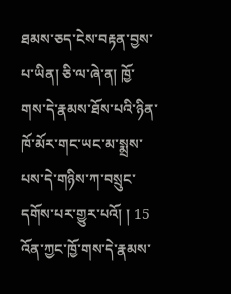ཐམས་ཅད་ངེས་བརྟན་བྱས་པ་ཡིན། ཅི་ལ་ཞེ་ན། ཁྱོ་གས་དེ་རྣམས་ཐོས་པའི་ཉིན་ཁོ་མོར་གང་ཡང་མ་སྨྲས་པས་དེ་གཉིས་ཀ་བསྲུང་དགོས་པར་གྱུར་པའོ། ། 15 འོན་ཀྱང་ཁྱོ་གས་དེ་རྣམས་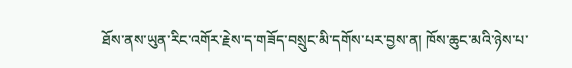ཐོས་ནས་ཡུན་རིང་འགོར་རྗེས་ད་གཟོད་བསྲུང་མི་དགོས་པར་བྱས་ན། ཁོས་ཆུང་མའི་ཉེས་པ་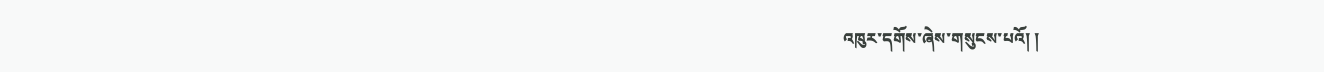འཁུར་དགོས་ཞེས་གསུངས་པའོ། །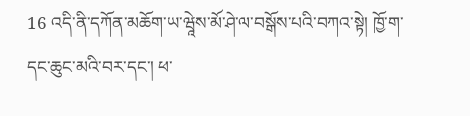16 འདི་ནི་དཀོན་མཆོག་ཡ་ཝཱེས་མོ་ཤེ་ལ་བསྒོས་པའི་བཀའ་སྟེ། ཁྱོ་ག་དང་ཆུང་མའི་བར་དང་། ཕ་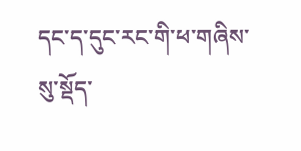དང་ད་དུང་རང་གི་ཕ་གཞིས་སུ་སྡོད་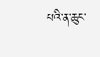པའི་ན་ཆུང་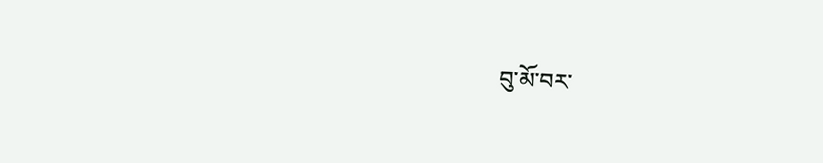བུ་མོ་བར་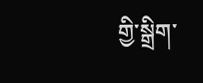གྱི་སྒྲིག་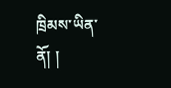ཁྲིམས་ཡིན་ནོ། །